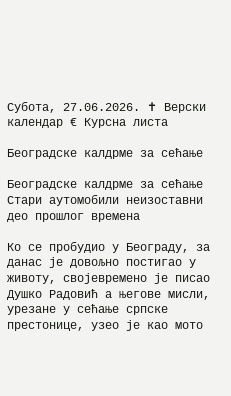Субота, 27.06.2026. ✝ Верски календар € Курсна листа

Београдске калдрме за сећање

Београдске калдрме за сећање
Стари аутомобили неизоставни део прошлог времена

Ко се пробудио у Београду, за данас је довољно постигао у животу, својевремено је писао Душко Радовић а његове мисли, урезане у сећање српске престонице, узео је као мото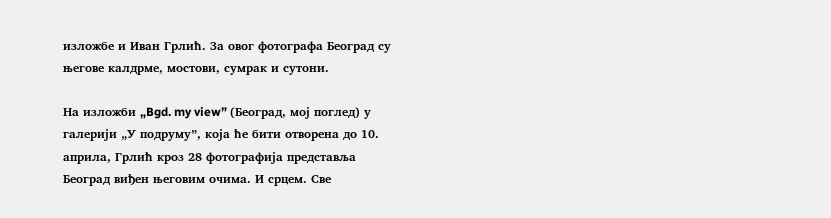изложбе и Иван Грлић. За овог фотографа Београд су његове калдрме, мостови, сумрак и сутони.

На изложби „Bgd. my view” (Београд, мој поглед) у галерији „У подруму”, која ће бити отворена до 10. априла, Грлић кроз 28 фотографија представља Београд виђен његовим очима. И срцем. Све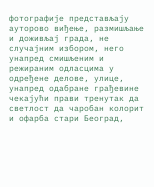фотографије представљају ауторово виђење, размишљање и доживљај града, не случајним избором, него унапред смишљеним и режираним одласцима у одређене делове, улице, унапред одабране грађевине чекајући прави тренутак да светлост да чаробан колорит и офарба стари Београд,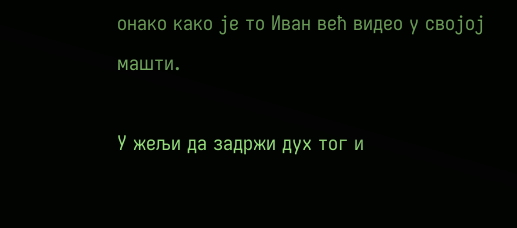онако како је то Иван већ видео у својој машти.

У жељи да задржи дух тог и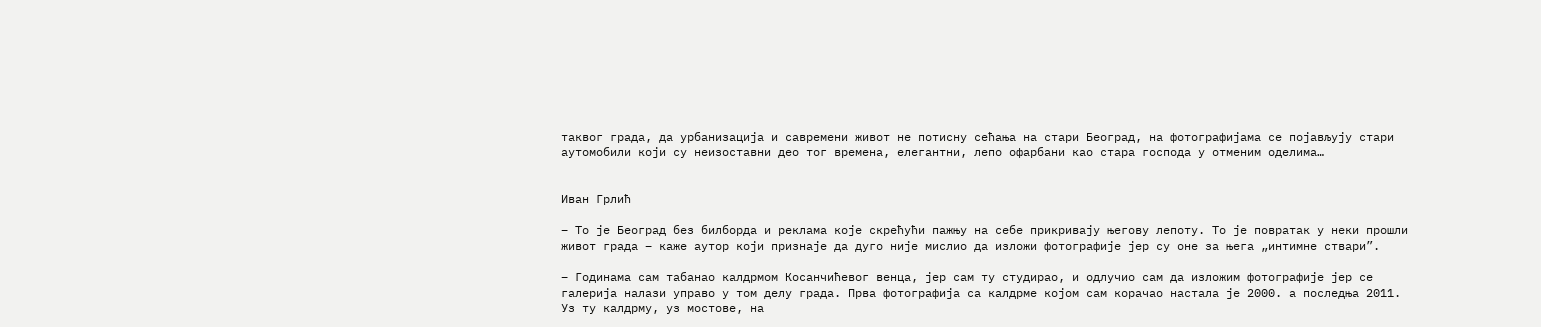таквог града, да урбанизација и савремени живот не потисну сећања на стари Београд, на фотографијама се појављују стари аутомобили који су неизоставни део тог времена, елегантни, лепо офарбани као стара господа у отменим оделима…


Иван Грлић

– То је Београд без билборда и реклама које скрећући пажњу на себе прикривају његову лепоту. То је повратак у неки прошли живот града – каже аутор који признаје да дуго није мислио да изложи фотографије јер су оне за њега „интимне ствари”.

– Годинама сам табанао калдрмом Косанчићевог венца, јер сам ту студирао, и одлучио сам да изложим фотографије јер се галерија налази управо у том делу града. Прва фотографија са калдрме којом сам корачао настала је 2000. а последња 2011. Уз ту калдрму, уз мостове, на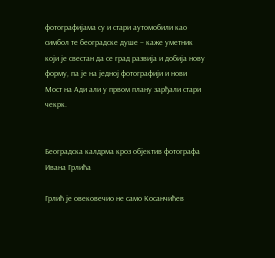фотографијама су и стари аутомобили као симбол те београдске душе – каже уметник који је свестан да се град развија и добија нову форму, па је на једној фотографији и нови Мост на Ади али у првом плану зарђали стари чекрк.


Београдска калдрма кроз објектив фотографа Ивана Грлића

Грлић је овековечио не само Косанчићев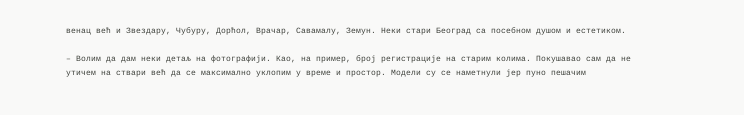венац већ и Звездару, Чубуру, Дорћол, Врачар, Савамалу, Земун. Неки стари Београд са посебном душом и естетиком.

– Волим да дам неки детаљ на фотографији. Као, на пример, број регистрације на старим колима. Покушавао сам да не утичем на ствари већ да се максимално уклопим у време и простор. Модели су се наметнули јер пуно пешачим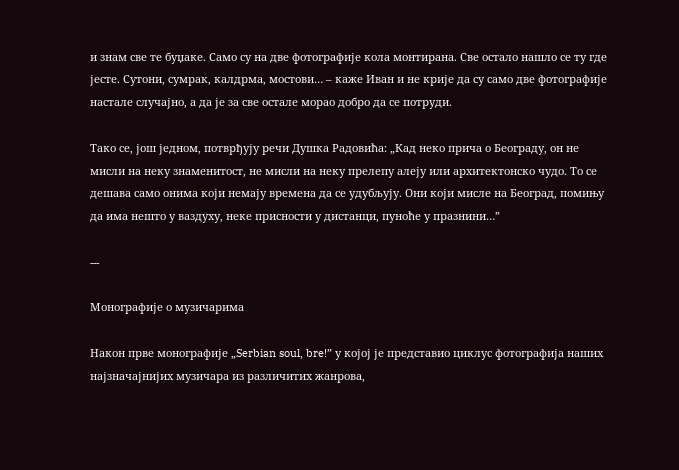и знам све те буџаке. Само су на две фотографије кола монтирана. Све остало нашло се ту где јесте. Сутони, сумрак, калдрма, мостови… – каже Иван и не крије да су само две фотографије настале случајно, а да је за све остале морао добро да се потруди.

Тако се, још једном, потврђују речи Душка Радовића: „Кад неко прича о Београду, он не мисли на неку знаменитост, не мисли на неку прелепу алеју или архитектонско чудо. То се дешава само онима који немају времена да се удубљују. Они који мисле на Београд, помињу да има нешто у ваздуху, неке присности у дистанци, пуноће у празнини…”

---

Монографије о музичарима

Након прве монографије „Serbian soul, bre!” у којој је представио циклус фотографија наших најзначајнијих музичара из различитих жанрова,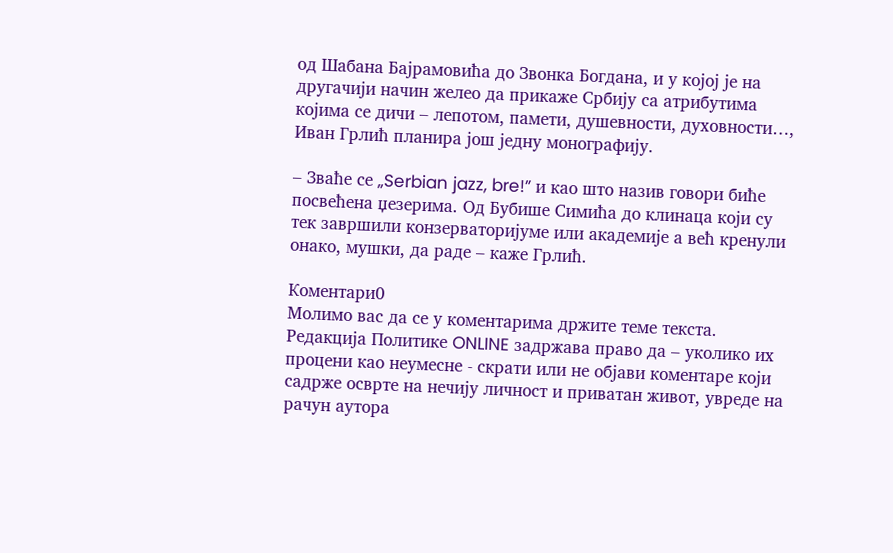од Шабана Бајрамовића до Звонка Богдана, и у којој је на другачији начин желео да прикаже Србију са атрибутима којима се дичи – лепотом, памети, душевности, духовности…, Иван Грлић планира још једну монографију.

– Зваће се „Serbian jazz, bre!” и као што назив говори биће посвећена џезерима. Од Бубише Симића до клинаца који су тек завршили конзерваторијуме или академије а већ кренули онако, мушки, да раде – каже Грлић.

Коментари0
Молимо вас да се у коментарима држите теме текста. Редакција Политике ONLINE задржава право да – уколико их процени као неумесне - скрати или не објави коментаре који садрже осврте на нечију личност и приватан живот, увреде на рачун аутора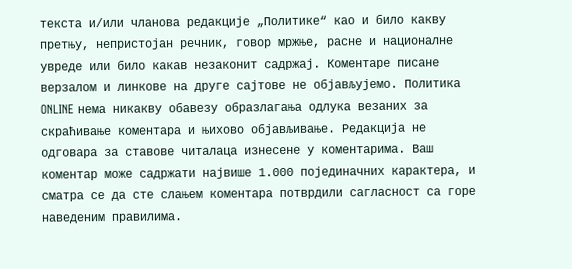текста и/или чланова редакције „Политике“ као и било какву претњу, непристојан речник, говор мржње, расне и националне увреде или било какав незаконит садржај. Коментаре писане верзалом и линкове на друге сајтове не објављујемо. Политика ONLINE нема никакву обавезу образлагања одлука везаних за скраћивање коментара и њихово објављивање. Редакција не одговара за ставове читалаца изнесене у коментарима. Ваш коментар може садржати највише 1.000 појединачних карактера, и сматра се да сте слањем коментара потврдили сагласност са горе наведеним правилима.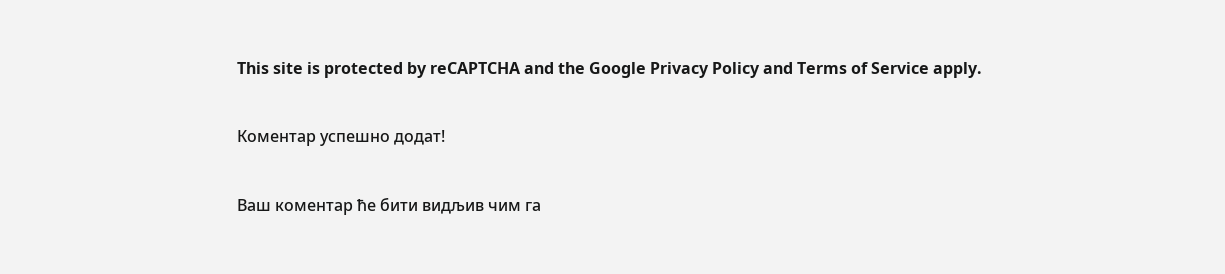This site is protected by reCAPTCHA and the Google Privacy Policy and Terms of Service apply.

Комeнтар успeшно додат!

Ваш комeнтар ћe бити видљив чим га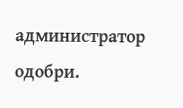администратор одобри.